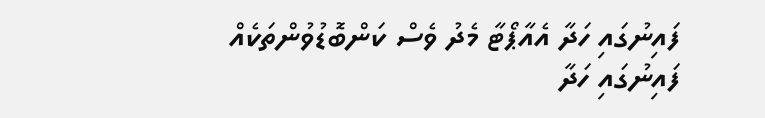ފައިނުގައި ހަދާ އެއާޕޯޓާ މެދު ވެސް ކަންބޮޑުވުންތަކެއް
ފައިނުގައި ހަދާ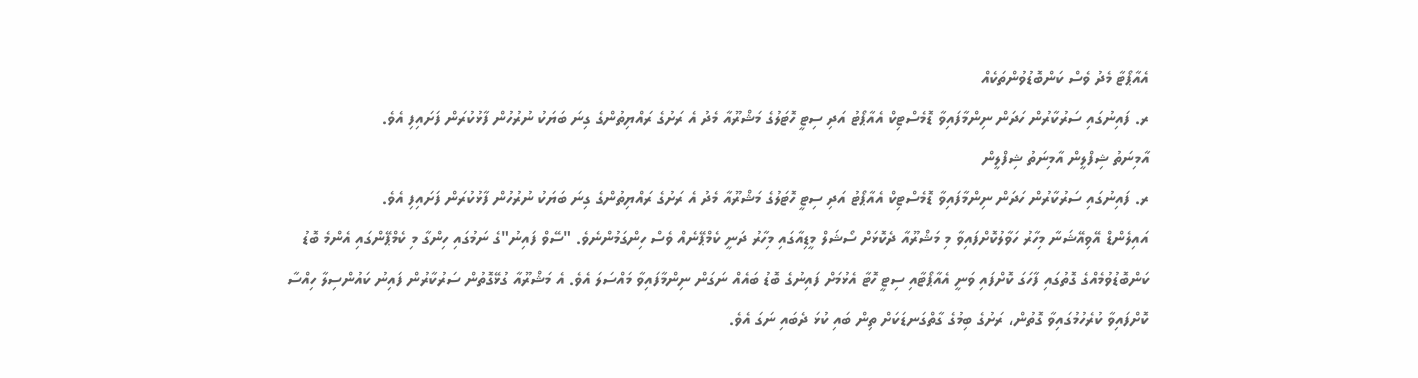އެއާޕޯޓާ މެދު ވެސް ކަންބޮޑުވުންތަކެއް
ރ. ފައިނުގައި ސަރުކާރުން ހަދަން ނިންމާފައިވާ ޑޮމެސްޓިކް އެއާޕޯޓު އަދި ސިޓީ ހޮޓަލުގެ މަޝްރޫއާ މެދު އެ ރަށުގެ ރައްޔިތުންގެ ގިނަ ބަޔަކު ނުރުހުން ފާޅުކުރަން ފަށައިފި އެވެ.
އާމިނަތު ޝިފްލީން އާމިނަތު ޝިފްލީން
ރ. ފައިނުގައި ސަރުކާރުން ހަދަން ނިންމާފައިވާ ޑޮމެސްޓިކް އެއާޕޯޓު އަދި ސިޓީ ހޮޓަލުގެ މަޝްރޫއާ މެދު އެ ރަށުގެ ރައްޔިތުންގެ ގިނަ ބަޔަކު ނުރުހުން ފާޅުކުރަން ފަށައިފި އެވެ.
އައިލެންޑް އޭވިއޭޝަނާ މިހާރު ހަވާލުކޮށްފައިވާ މި މަޝްރޫއާ ދެކޮޅަށް ސޯޝަލް މީޑިއާގައި މިހާރު ދަނީ ކެމްޕޭނެއް ވެސް ހިންގަމުންނެވެ. "ސޭވް ފައިނު"ގެ ނަމުގައި ހިންގާ މި ކެމްޕޭންގައި އެންމެ ބޮޑު ކަންބޮޑުވުމެއްގެ ގޮތުގައި ފާހަގަ ކޮށްފައި ވަނީ އެއާޕޯޓާއި ސިޓީ ހޮޓާ އެޅުމަށް ފައިނުގެ ބޮޑު ބައެއް ނަގަން ނިންމާފައިވާ މައްސަލަ އެވެ. އެ މަޝްރޫއާ ގުޅޭގޮތުން ސަރުކާރުން ފައިނު ކައުންސިލާ ހިއްސާ ކޮށްފައިވާ ކުރެހުމުގައިވާ ގޮތުން، ރަށުގެ ބިމުގެ ގާތްގަނޑަކަށް ތިން ބައި ކުޅަ ދެބައި ނަގަ އެވެ.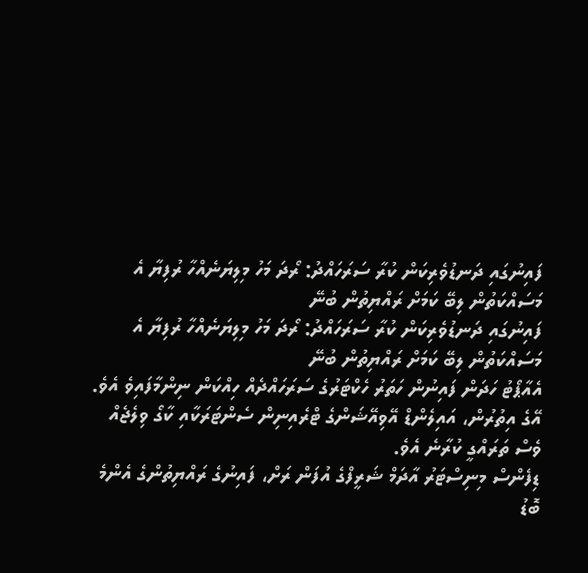ފައިނުގައި ދަނޑުވެރިކަން ކުރާ ސަރަހައްދު: ރޯދަ މަހު މިލިޔަނެއްހާ ރުފިޔާ އެ މަސައްކަތުން ލިބޭ ކަމަށް ރައްޔިތުން ބުނޭ
ފައިނުގައި ދަނޑުވެރިކަން ކުރާ ސަރަހައްދު: ރޯދަ މަހު މިލިޔަނެއްހާ ރުފިޔާ އެ މަސައްކަތުން ލިބޭ ކަމަށް ރައްޔިތުން ބުނޭ
އެއާޕޯޓު ހަދަން ފައިނުން ހަތަރު ހެކްޓަރުގެ ސަރަހައްދެއް ހިއްކަން ނިންމާފައިވެ އެވެ. އޭގެ އިތުރުން، އައިލެންޑް އޭވިއޭޝަންގެ ޓްރެއިނިން ސެންޓަރަކާއި ކާގޯ ވިލެޖެއް ވެސް ތަރައްގީ ކުރާނެ އެވެ.
ޑިފެންސް މިނިސްޓަރު އާދަމް ޝަރީފްގެ އުފަން ރަށް، ފައިނުގެ ރައްޔިތުންގެ އެންމެ ބޮޑު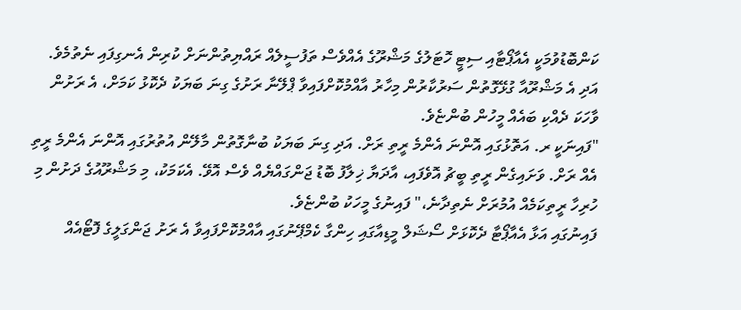ކަންބޮޑުވުމަކީ އެއާޕޯޓާއި ސިޓީ ހޮޓަލުގެ މަޝްރޫގެ އެއްވެސް ތަފުސީލެއް ރައްޔިތުންނަށް ކުރިން އެނގިފައި ނެތުމެވެ. އަދި އެ މަޝްރޫއާ ގުޅޭގޮތުން ސަރުކާރުން މިހާރު އާއްމުކޮށްފައިވާ ޕްލޭނާ ރަށުގެ ގިނަ ބަޔަކު ދެކޮޅު ކަމަށް، އެ ރަށުން ވާހަކަ ދެއްކި ބައެއް މީހުން ބުންޏެވެ.
"ފައިނަކީ ރ. އަތޮޅުގައި އޮންނަ އެންމެ ރީތި ރަށް. އަދި ގިނަ ބަޔަކު ބުނާގޮތުން މާލޭން އުތުރުގައި އޮންނަ އެންމެ ރީތި އެއް ރަށް. ވަށައިގެން ރީތި ބީޗު އޮވެފައި، އާދަޔާ ޚިލާފު ބޮޑު ޖަންގައްޔެއް ވެސް އޮވޭ. އެކަމަކު، މި މަޝްރޫއުގެ ދަށުން މި ހުރިހާ ރީތިކަމެއް އުމުރަށް ނެތިދާނެ،" ފައިނުގެ މީހަކު ބުންޏެވެ.
ފައިނުގައި އަޅާ އެއާޕޯޓާ ދެކޮޅަށް ސޯޝަލް މީޑިއާގައި ހިންގާ ކެމްޕޭނުގައި އާއްމުކޮށްފައިވާ އެ ރަށު ޖަންގަލީގެ ފޮޓޯއެއް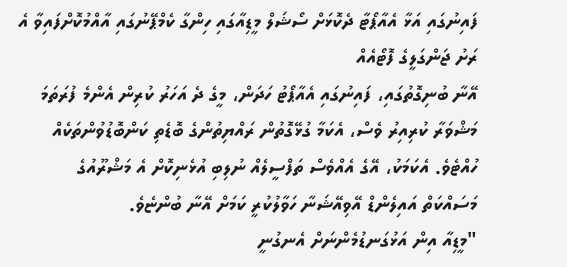ފައިނުގައި އަޅާ އެއާޕޯޓާ ދެކޮޅަށް ސޯޝަލް މީޑިއާގައި ހިންގާ ކެމްޕޭނުގައި އާއްމުކޮށްފައިވާ އެ ރަށު ޖަންގަލީގެ ފޮޓޯއެއް
އޭނާ ބުނިގޮތުގައި، ފައިނުގައި އެއާޕޯޓު ހަދަން، މީގެ ދެ އަހަރު ކުރިން އެންމެ ފުރަތަމަ މަޝްވަރާ ކުރިއިރު ވެސް، އެކަމާ ގުޅޭގޮތުން ރައްޔިތުންގެ ބޮޑެތި ކަންބޮޑުވުންތަކެއް ހުއްޓެވެ. އެކަމަކު، އޭގެ އެއްވެސް ތަފްސީލެއް ނުލިބި އުޅެނިކޮށް އެ މަޝްރޫއުގެ މަސައްކަތް އައިލެންޑް އޭވިއޭޝަނާ ހަވާލުކުރީ ކަމަށް އޭނާ ބުންޏެވެ.
"މީޑިއާ އިން އަޅުގަނޑުމެންނަށް އެނގުނީ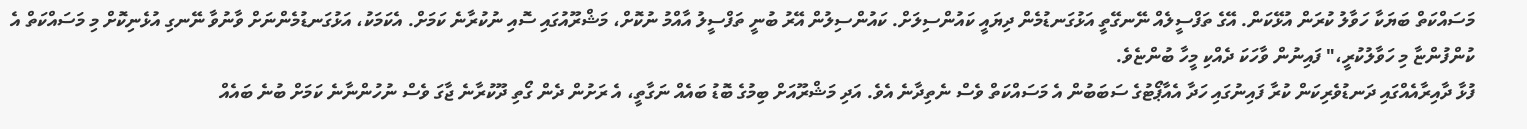މަސައްކަތް ބަޔަކާ ހަވާލު ކުރަން އުޅޭކަން. އޭގެ ތަފްސީލެއް ނޭނގޭތީ އަޅުގަނޑުމެން ދިޔައީ ކައުންސިލަށް. ކައުންސިލުން އޭރު ބުނީ ތަފްސީލު އާއްމު ނުކޮށް، މަޝްރޫއުގައި ސޮއި ނުކުރާނެ ކަމަށް. އެކަމަކު، އަޅުގަނޑުމެންނަށް ވާނުވާ ނޭނގި އުޅެނިކޮށް މި މަސައްކަތް އެ ކުންފުންޏާ މި ހަވާލުކުރީ،" ފައިނުން ވާހަކަ ދެއްކި މީހާ ބުންޏެވެ.
ފުޅާ ދާއިރާއެއްގައި ދަނޑުވެރިކަން ކުރާ ފައިނުގައި ހަދާ އެއާޕޯޓުގެ ސަބަބުން އެ މަސައްކަތް ވެސް ނެތިދާނެ އެވެ. އަދި މަޝްރޫއަށް ބިމުގެ ބޮޑު ބައެއް ނަގާތީ، އެ ރަށުން ދެން ގޯތި ދޫކުރާނެ ޖާގަ ވެސް ނުހުންނާނެ ކަމަށް ބުނެ ބައެއް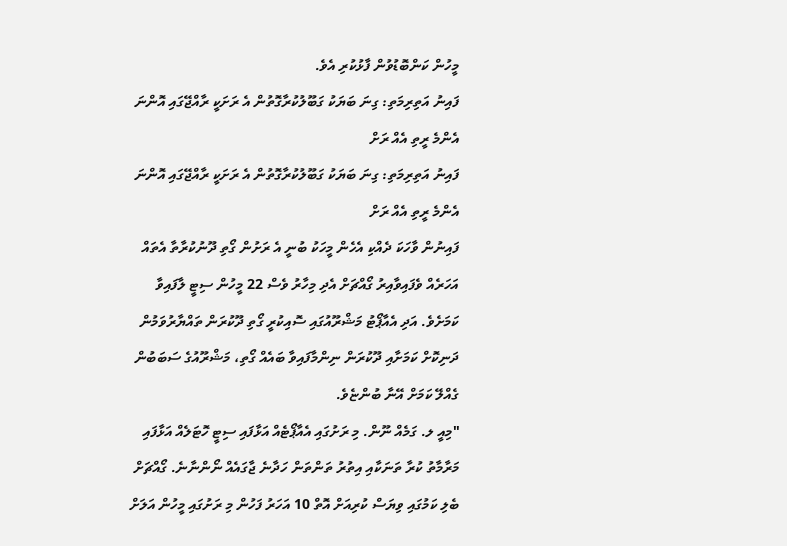މީހުން ކަންބޮޑުވުން ފާޅުކުރި އެވެ.
ފައިނު އަތިރިމަތި: ގިނަ ބަޔަކު ގަބޫލުކުރާގޮތުން އެ ރަށަކީ ރާއްޖޭގައި އޮންނަ އެންމެ ރީތި އެއް ރަށް
ފައިނު އަތިރިމަތި: ގިނަ ބަޔަކު ގަބޫލުކުރާގޮތުން އެ ރަށަކީ ރާއްޖޭގައި އޮންނަ އެންމެ ރީތި އެއް ރަށް
ފައިނުން ވާހަކަ ދެއްކި އެހެން މީހަކު ބުނީ އެ ރަށުން ގޯތި ދޫނުކުރާތާ އެތައް އަހަރެއް ވެފައިވާއިރު ގޯއްޗަށް އެދި މިހާރު ވެސް 22 މީހުން ސިޓީ ލާފައިވާ ކަމަށެވެ. އަދި އެއާޕޯޓު މަޝްރޫއުގައި ސޮއިކުރީ ގޯތި ދޫކުރަން ތައްޔާރުވަމުން ދަނިކޮށް ކަމަށާއި ދޫކުރަން ނިންމާފައިވާ ބައެއް ގޯތި، މަޝްރޫއުގެ ސަބަބުން ގެއްލޭ ކަމަށް އޭނާ ބުންޏެވެ.
"މިއީ ލ. ގަމެއް ނޫން. މި ރަށުގައި އެއާޕޯޓެއް އަޅާފައި ސިޓީ ހޮޓަލެއް އަޅާފައި މަރާމާތު ކުރާ ތަނަކާއި އިތުރު ތަންތަން ހަދާނެ ޖާގައެއް ނޯންނާނެ. ގޯއްޗަށް ބެލި ކަމުގައި ވިޔަސް ކުރިއަށް އޮތް 10 އަހަރު ފަހުން މި ރަށުގައި މީހުން އަލަށް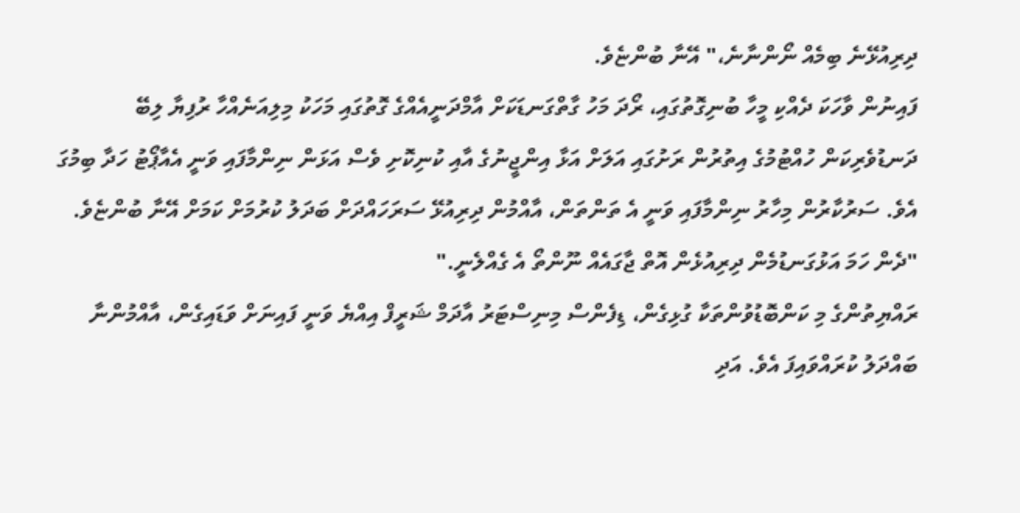ދިރިއުޅޭނެ ބިމެއް ނޯންނާނެ،" އޭނާ ބުންޏެވެ.
ފައިނުން ވާހަކަ ދެއްކި މީހާ ބުނިގޮތުގައި، ރޯދަ މަހު ގާތްގަނޑަކަށް އާމްދަނީއެއްގެ ގޮތުގައި މަހަކު މިލިއަނެއްހާ ރުފިޔާ ލިބޭ ދަނޑުވެރިކަން ހުއްޓުމުގެ އިތުރުން ރަށުގައި އަލަށް އަޅާ އިންޖީނުގެ އާއި ކުނިކޮށި ވެސް އަޅަން ނިންމާފައި ވަނީ އެއާޕޯޓު ހަދާ ބިމުގަ އެވެ. ސަރުކާރުން މިހާރު ނިންމާފައި ވަނީ އެ ތަންތަން، އާއްމުން ދިރިއުޅޭ ސަރަހައްދަށް ބަދަލު ކުރުމަށް ކަމަށް އޭނާ ބުންޏެވެ.
"ދެން ހަމަ އަޅުގަނޑުމެން ދިރިއުޅެން އޮތް ޖާގައެއް ނޫންތޯ އެ ގެއްލެނީ."
ރައްޔިތުންގެ މި ކަންބޮޑުވުންތަކާ ގުޅިގެން، ޑިފެންސް މިނިސްޓަރު އާދަމް ޝަރީފް އިއްޔެ ވަނީ ފައިނަށް ވަޑައިގެން، އާއްމުންނާ ބައްދަލު ކުރައްވައިފަ އެވެ. އަދި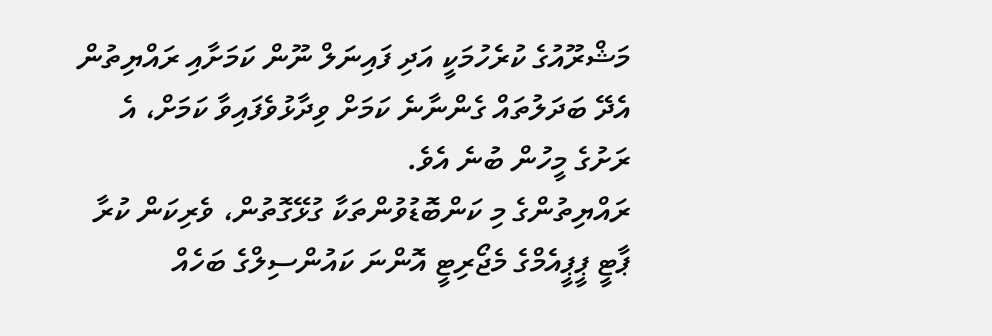މަޝްރޫއުގެ ކުރެހުމަކީ އަދި ފައިނަލް ނޫން ކަމަށާއި ރައްޔިތުން އެދޭ ބަދަލުތައް ގެންނާނެ ކަމަށް ވިދާޅުވެފައިވާ ކަމަށް، އެ ރަށުގެ މީހުން ބުނެ އެވެ.
ރައްޔިތުންގެ މި ކަންބޮޑުވުންތަކާ ގުޅޭގޮތުން، ވެރިކަން ކުރާ ޕާޓީ ޕީޕީއެމްގެ މެޖޯރިޓީ އޮންނަ ކައުންސިލްގެ ބަހެއް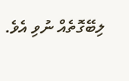ލިބޭގޮތެއް ނުވި އެވެ.